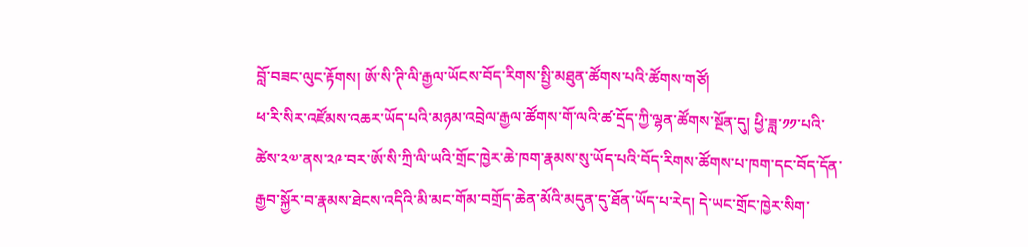བློ་བཟང་ལུང་རྟོགས། ཨོ་སི་ཊི་ལི་རྒྱལ་ཡོངས་བོད་རིགས་སྤྱི་མཐུན་ཚོགས་པའི་ཚོགས་གཙོ།
ཕ་རི་སིར་འཛོམས་འཆར་ཡོད་པའི་མཉམ་འབྲེལ་རྒྱལ་ཚོགས་གོ་ལའི་ཚ་དྲོད་ཀྱི་ལྷན་ཚོགས་སྔོན་དུ། ཕྱི་ཟླ་༡༡་པའི་ཚེས་༢༧་ནས་༢༩་བར་ཨོ་སི་ཀྲི་ལི་ཡའི་གྲོང་ཁྱེར་ཆེ་ཁག་རྣམས་སུ་ཡོད་པའི་བོད་རིགས་ཚོགས་པ་ཁག་དང་བོད་དོན་རྒྱབ་སྐྱོར་བ་རྣམས་ཐེངས་འདིའི་མི་མང་གོམ་བགྲོད་ཆེན་མོའི་མདུན་དུ་ཐོན་ཡོད་པ་རེད། དེ་ཡང་གྲོང་ཁྱེར་སིག་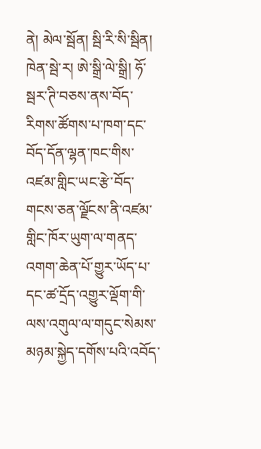ནེ། མེལ་སྦོན། སྦི་རི་སི་སྦིན། ཁེན་སྦེ་ར། ཨེ་སྒྲི་ལེ་སྒྲི། ཧོ་སྦར་ཊི་བཅས་ནས་བོད་རིགས་ཚོགས་པ་ཁག་དང་བོད་དོན་ལྷན་ཁང་གིས་འཛམ་གླིང་ཡང་རྩེ་བོད་གངས་ཅན་ལྗོངས་ནི་འཛམ་གླིང་ཁོར་ཡུག་ལ་གནད་འགག་ཆེན་པོ་གྱུར་ཡོད་པ་དང་ཚ་དྲོད་འགྱུར་ལྡོག་གི་ལས་འགུལ་ལ་གདུང་སེམས་མཉམ་སྐྱེད་དགོས་པའི་འབོད་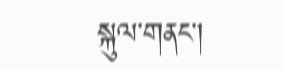སྐུལ་གནང་།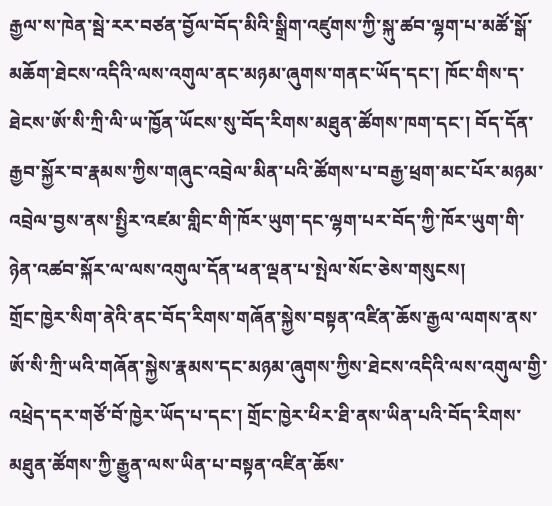རྒྱལ་ས་ཁེན་སྦེ་རར་བཙན་བྱོལ་བོད་མིའི་སྒྲིག་འཛུགས་ཀྱི་སྐུ་ཚབ་ལྷག་པ་མཚོ་སྒོ་མཆོག་ཐེངས་འདིའི་ལས་འགུལ་ནང་མཉམ་ཞུགས་གནང་ཡོད་དང་། ཁོང་གིས་ད་ཐེངས་ཨོ་སི་ཀྲི་ལི་ཡ་ཁྱོན་ཡོངས་སུ་བོད་རིགས་མཐུན་ཚོགས་ཁག་དང་། བོད་དོན་རྒྱབ་སྐྱོར་བ་རྣམས་ཀྱིས་གཞུང་འབྲེལ་མིན་པའི་ཚོགས་པ་བརྒྱ་ཕྲག་མང་པོར་མཉམ་འབྲེལ་བྱས་ནས་སྤྱིར་འཛམ་གླིང་གི་ཁོར་ཡུག་དང་ལྷག་པར་བོད་ཀྱི་ཁོར་ཡུག་གི་ཉེན་འཚབ་སྐོར་ལ་ལས་འགུལ་དོན་ཕན་ལྡན་པ་སྤེལ་སོང་ཅེས་གསུངས།
གྲོང་ཁྱེར་སིག་ནེའི་ནང་བོད་རིགས་གཞོན་སྐྱེས་བསྟན་འཛིན་ཆོས་རྒྱལ་ལགས་ནས་ཨོ་སི་ཀྲི་ཡའི་གཞོན་སྐྱེས་རྣམས་དང་མཉམ་ཞུགས་ཀྱིས་ཐེངས་འདིའི་ལས་འགུལ་གྱི་འཕྲེད་དར་གཙོ་བོ་ཁྱེར་ཡོད་པ་དང་། གྲོང་ཁྱེར་ཕིར་ཐི་ནས་ཡིན་པའི་བོད་རིགས་མཐུན་ཚོགས་ཀྱི་རྒྱུན་ལས་ཡིན་པ་བསྟན་འཛིན་ཆོས་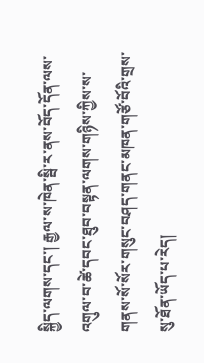སྐྱིད་ལགས་དང་། རྒྱལ་ས་ཁེན་སྦི་ར་ནས་བོད་དོན་ལས་འགུལ་བ་ཚེ་དབང་ཐུབ་བསྟན་ལགས་གཉིས་ཀྱིས་ས་གནས་སོ་སོར་གསུང་བཤད་གནང་མཁན་གཙོ་བོའི་གྲས་སུ་ཐོན་ཡོད་པ་རེད།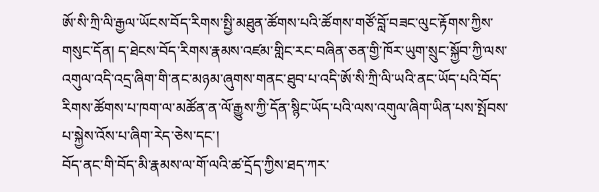ཨོ་སི་ཀྲི་ལི་རྒྱལ་ཡོངས་བོད་རིགས་སྤྱི་མཐུན་ཚོགས་པའི་ཚོགས་གཙོ་བློ་བཟང་ལུང་རྟོགས་ཀྱིས་གསུང་དོན། ད་ཐེངས་བོད་རིགས་རྣམས་འཛམ་གླིང་རང་བཞིན་ཅན་གྱི་ཁོར་ཡུག་སྲུང་སྐྱོབ་ཀྱི་ལས་འགུལ་འདི་འདྲ་ཞིག་གི་ནང་མཉམ་ཞུགས་གནང་ཐུབ་པ་འདི་ཨོ་སི་ཀྲི་ལི་ཡའི་ནང་ཡོད་པའི་བོད་རིགས་ཚོགས་པ་ཁག་ལ་མཚོན་ན་ལོ་རྒྱུས་ཀྱི་དོན་སྙིང་ཡོད་པའི་ལས་འགུལ་ཞིག་ཡིན་པས་སྤོབས་པ་སྐྱེས་འོས་པ་ཞིག་རེད་ཅེས་དང་།
བོད་ནང་གི་བོད་མི་རྣམས་ལ་གོ་ལའི་ཚ་དྲོད་ཀྱིས་ཐད་ཀར་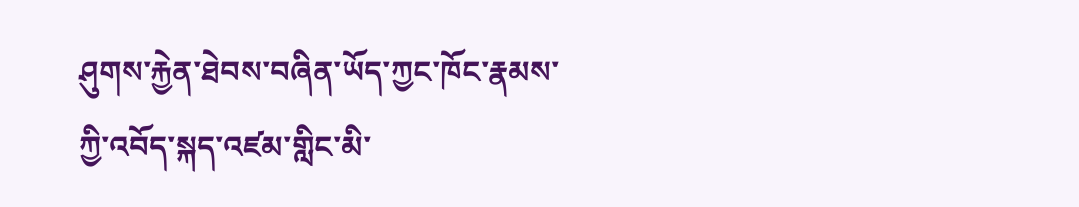ཤུགས་རྐྱེན་ཐེབས་བཞིན་ཡོད་ཀྱང་ཁོང་རྣམས་ཀྱི་འབོད་སྐད་འཛམ་གླིང་མི་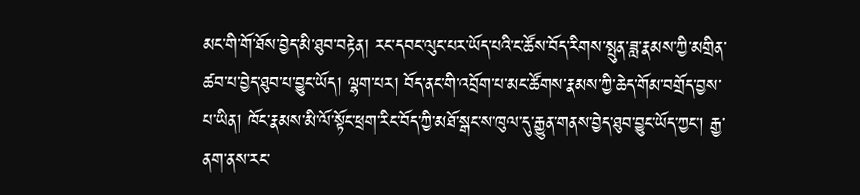མང་གི་གོ་ཐོས་བྱེད་མི་ཐུབ་བརྟེན། རང་དབང་ལུང་པར་ཡོད་པའི་ང་ཚོས་བོད་རིགས་སྤུན་ཟླ་རྣམས་ཀྱི་མགྲིན་ཚབ་པ་བྱེད་ཐུབ་པ་བྱུང་ཡོད། ལྷག་པར། བོད་ནང་གི་འབྲོག་པ་མང་ཚོགས་རྣམས་ཀྱི་ཆེད་གོམ་བགྲོད་བྱས་པ་ཡིན། ཁོང་རྣམས་མི་ལོ་སྟོང་ཕྲག་རིང་བོད་ཀྱི་མཐོ་སྒང་ས་ཁུལ་དུ་རྒྱུན་གནས་བྱེད་ཐུབ་བྱུང་ཡོད་ཀྱང་། རྒྱ་ནག་ནས་རང་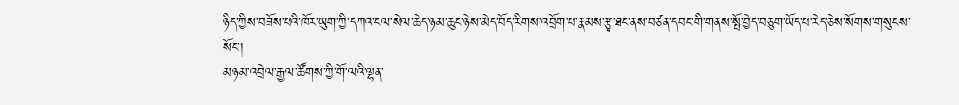ཉིད་ཀྱིས་བཟོས་པའི་ཁོར་ཡུག་ཀྱི་དཀའ་ངལ་སེལ་ཆེད་ཉམ་ཆུང་ཉེས་མེད་བོད་རིགས་འབྲོག་པ་རྣམས་རྩྭ་ཐང་ནས་བཙན་དབང་གི་གནས་སྤོ་བྱེད་བཅུག་ཡོད་པ་རེད་ཅེས་སོགས་གསུངས་སོང་།
མཉམ་འབྲེལ་རྒྱལ་ཚོགས་ཀྱི་གོ་ལའི་ལྷན་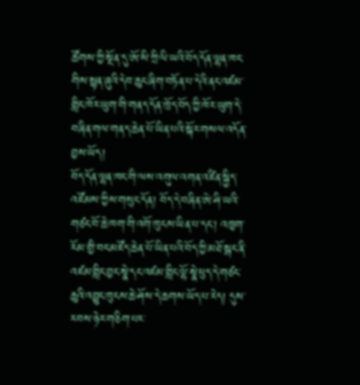ཚོགས་ཀྱི་སྔོན་དུ་ཨོ་སི་ཀྲི་ལི་ཡའི་བོད་དོན་ལྷན་ཁང་གིས་སྙན་ཞུའི་དེབ་ཆུང་ཞིག་བཏོན་པ་དེའི་ནང་འཛམ་གླིང་ཁོར་ཡུག་གི་གནད་དོན་ཁྲོད་བོད་ཀྱི་ཁོར་ཡུག་དེ་བཞིན་གལ་གནད་ཆེན་པོ་ཡིན་པའི་སྐོར་གསལ་འདོན་བྱས་ཡོད།
བོད་དོན་ལྷན་ཁང་གི་ལས་འགུལ་འགན་འཛིན་སྐྱིད་འཛོམས་ཀྱིས་གསུང་དོན། བོད་དེ་བཞིན་ཨེ་ཤི་ཡའི་གཙང་བོ་ཆེ་ཁག་གི་འགོ་ཁུངས་ཡིན་པ་དང་། འཁྱག་རོམ་གྱི་བང་མཛོད་ཆེན་པོ་ཡིན་པའི་བོད་ཀྱི་མཐོ་སྒང་ནི་འཛམ་གླིང་བྱང་སྣེ་དང་འཛམ་གླིང་ལྷོ་སྣེ་ཕུད་དེ་གཙང་ཆུའི་འབྱུང་ཁུངས་ཆེ་ཤོས་དེ་ཆགས་ཡོད་པ་རེད། དུས་རབས་ཉེར་གཅིག་པར་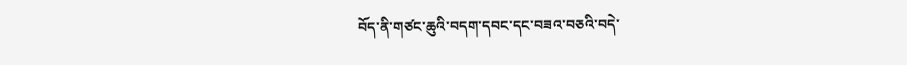བོད་ནི་གཙང་ཆུའི་བདག་དབང་དང་བཟའ་བཅའི་བདེ་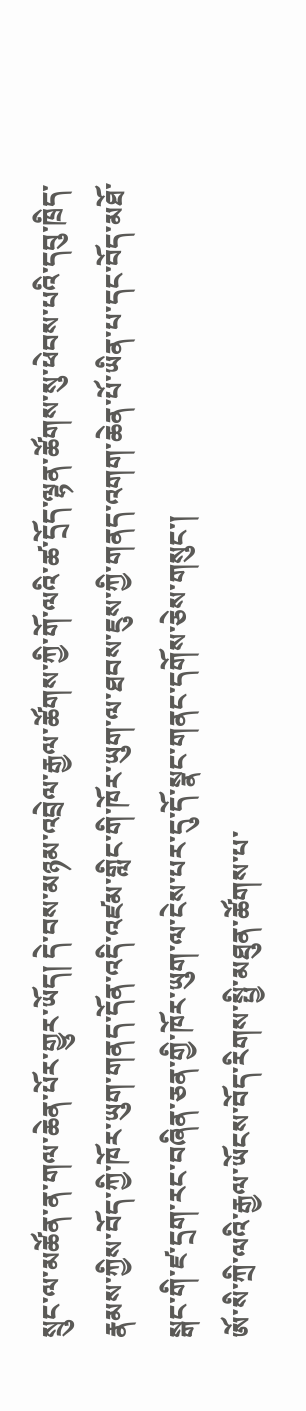སྲུང་ལ་མཚོན་ན་གལ་ཆེན་པོར་གྱུར་ཡོད། དེ་བས་མཉམ་འབྲེལ་རྒྱལ་ཚོགས་ཀྱི་གོ་ལའི་ཚ་དྲོད་ལྷན་ཚོགས་སུ་ཕེབས་པའི་དབུ་ཁྲིད་རྣམས་ཀྱིས་བོད་ཀྱི་ཁོར་ཡུག་གནད་དོན་འདི་འཛམ་གླིང་གི་ཁོར་ཡུག་ལ་ཐབས་ཇུས་ཀྱི་གནད་འགག་ཆེན་པོ་ཡིན་པ་དང་བོད་མཐོ་སྒང་གི་ཛ་དྲག་རང་བཞིན་ཅན་གྱི་ཁོར་ཡུག་ལ་ངེས་པར་དུ་དོ་སྣང་གནང་དགོས་ཅེས་གསུང་།
ཨོ་སི་ཀྲི་ལའི་རྒྱལ་ཡོངས་བོད་རིགས་སྤྱི་མཐུན་ཚོགས་པ་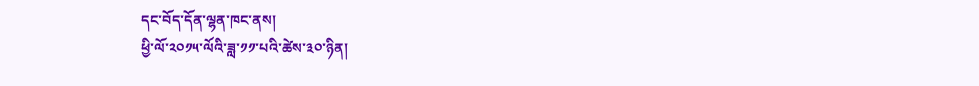དང་བོད་དོན་ལྷན་ཁང་ནས།
ཕྱི་ལོ་༢༠༡༥་ལོའི་ཟླ་༡༡་པའི་ཚེས་༣༠་ཉིན།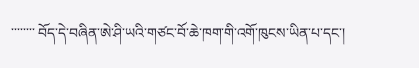་་་་་་་་ བོད་དེ་བཞིན་ཨེ་ཤི་ཡའི་གཙང་བོ་ཆེ་ཁག་གི་འགོ་ཁུངས་ཡིན་པ་དང་།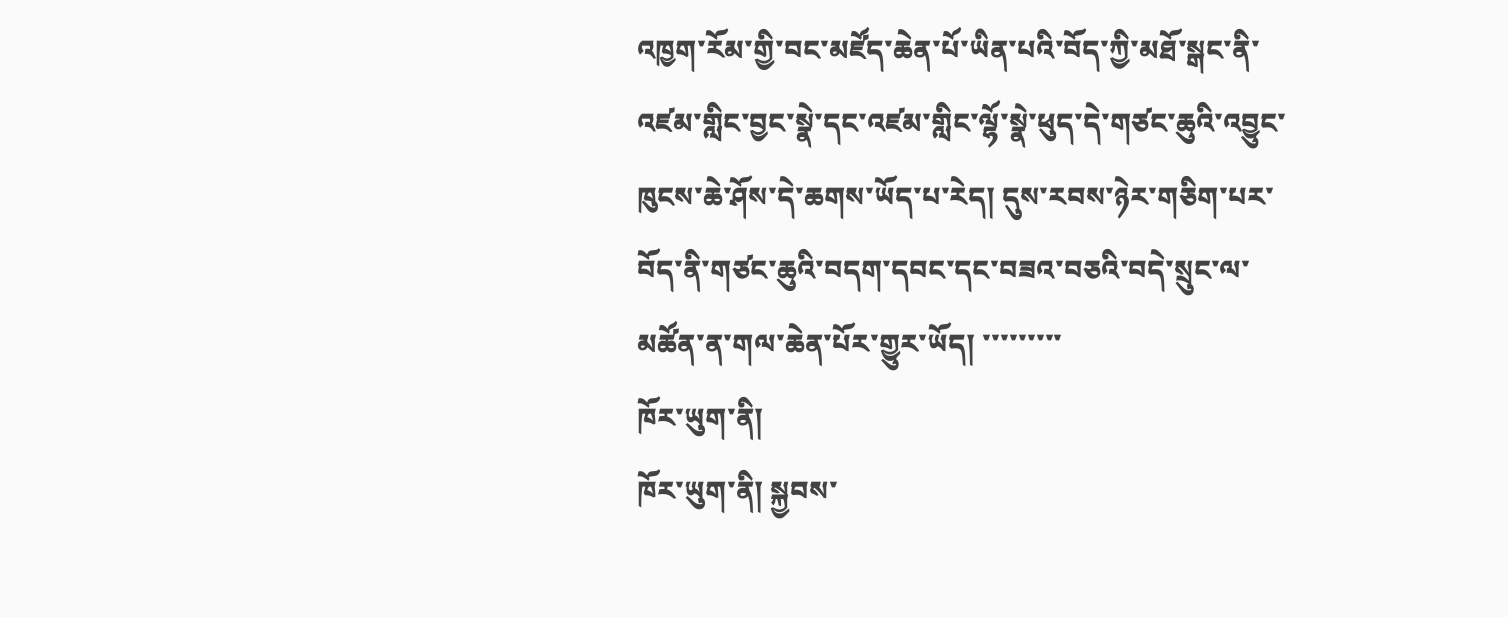འཁྱག་རོམ་གྱི་བང་མཛོད་ཆེན་པོ་ཡིན་པའི་བོད་ཀྱི་མཐོ་སྒང་ནི་འཛམ་གླིང་བྱང་སྣེ་དང་འཛམ་གླིང་ལྷོ་སྣེ་ཕུད་དེ་གཙང་ཆུའི་འབྱུང་ཁུངས་ཆེ་ཤོས་དེ་ཆགས་ཡོད་པ་རེད། དུས་རབས་ཉེར་གཅིག་པར་བོད་ནི་གཙང་ཆུའི་བདག་དབང་དང་བཟའ་བཅའི་བདེ་སྲུང་ལ་མཚོན་ན་གལ་ཆེན་པོར་གྱུར་ཡོད། ་་་་་་་་་
ཁོར་ཡུག་ནི།
ཁོར་ཡུག་ནི། སྐྱབས་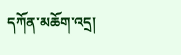དཀོན་མཆོག་འདྲ།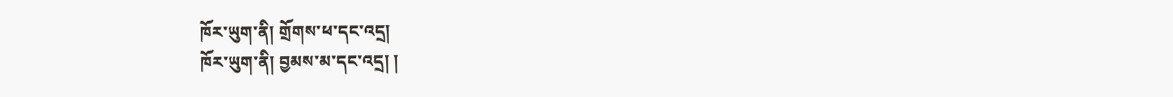ཁོར་ཡུག་ནི། གྲོགས་ཕ་དང་འདྲ།
ཁོར་ཡུག་ནི། བྱམས་མ་དང་འདྲ། །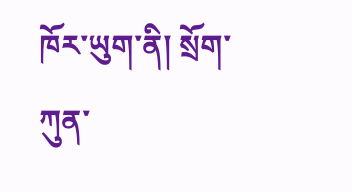ཁོར་ཡུག་ནི། སྲོག་ཀུན་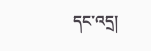དང་འདྲ།